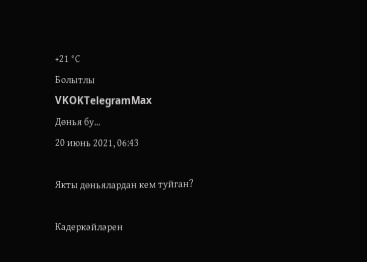+21 °С
Болытлы
VKOKTelegramMax
Дөнья бу...
20 июнь 2021, 06:43

Якты дөньялардан кем туйган?

Кадеркәйләрен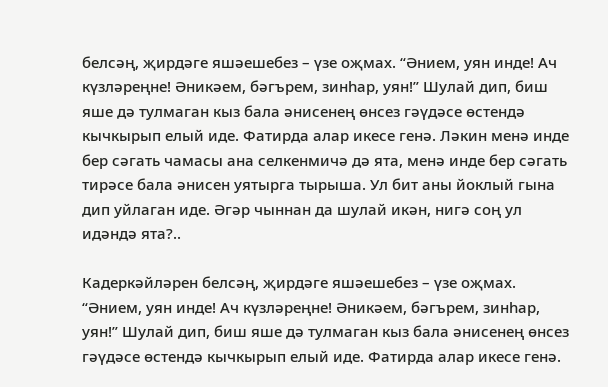белсәң, җирдәге яшәешебез – үзе оҗмах. “Әнием, уян инде! Ач күзләреңне! Әникәем, бәгърем, зинһар, уян!” Шулай дип, биш яше дә тулмаган кыз бала әнисенең өнсез гәүдәсе өстендә кычкырып елый иде. Фатирда алар икесе генә. Ләкин менә инде бер сәгать чамасы ана селкенмичә дә ята, менә инде бер сәгать тирәсе бала әнисен уятырга тырыша. Ул бит аны йоклый гына дип уйлаган иде. Әгәр чыннан да шулай икән, нигә соң ул идәндә ята?..

Кадеркәйләрен белсәң, җирдәге яшәешебез – үзе оҗмах.
“Әнием, уян инде! Ач күзләреңне! Әникәем, бәгърем, зинһар, уян!” Шулай дип, биш яше дә тулмаган кыз бала әнисенең өнсез гәүдәсе өстендә кычкырып елый иде. Фатирда алар икесе генә.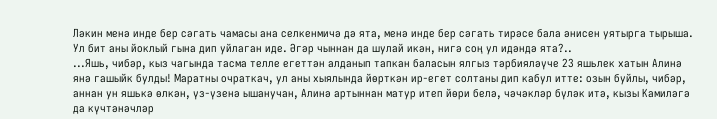Ләкин менә инде бер сәгать чамасы ана селкенмичә дә ята, менә инде бер сәгать тирәсе бала әнисен уятырга тырыша. Ул бит аны йоклый гына дип уйлаган иде. Әгәр чыннан да шулай икән, нигә соң ул идәндә ята?..
...Яшь, чибәр, кыз чагында тасма телле егеттән алданып тапкан баласын ялгыз тәрбияләүче 23 яшьлек хатын Алинә янә гашыйк булды! Маратны очраткач, ул аны хыялында йөрткән ир-егет солтаны дип кабул итте: озын буйлы, чибәр, аннан ун яшькә өлкән, үз-үзенә ышанучан, Алинә артыннан матур итеп йөри белә, чәчәкләр бүләк итә, кызы Камиләгә да күчтәнәчләр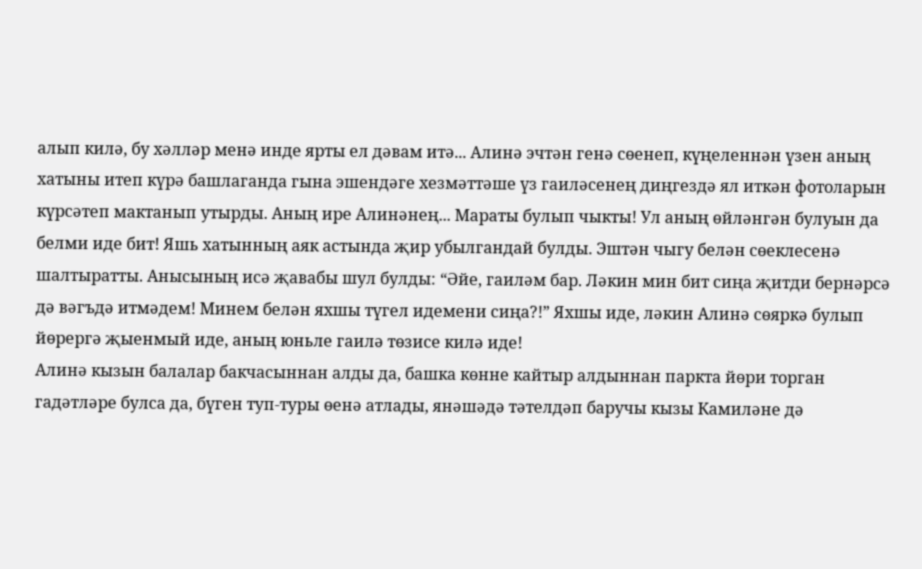алып килә, бу хәлләр менә инде ярты ел дәвам итә... Алинә эчтән генә сөенеп, күңеленнән үзен аның хатыны итеп күрә башлаганда гына эшендәге хезмәттәше үз гаиләсенең диңгездә ял иткән фотоларын күрсәтеп мактанып утырды. Аның ире Алинәнең... Мараты булып чыкты! Ул аның өйләнгән булуын да белми иде бит! Яшь хатынның аяк астында җир убылгандай булды. Эштән чыгу белән сөеклесенә шалтыратты. Анысының исә җавабы шул булды: “Әйе, гаиләм бар. Ләкин мин бит сиңа җитди бернәрсә дә вәгъдә итмәдем! Минем белән яхшы түгел идемени сиңа?!” Яхшы иде, ләкин Алинә сөяркә булып йөрергә җыенмый иде, аның юньле гаилә төзисе килә иде!
Алинә кызын балалар бакчасыннан алды да, башка көнне кайтыр алдыннан паркта йөри торган гадәтләре булса да, бүген туп-туры өенә атлады, янәшәдә тәтелдәп баручы кызы Камиләне дә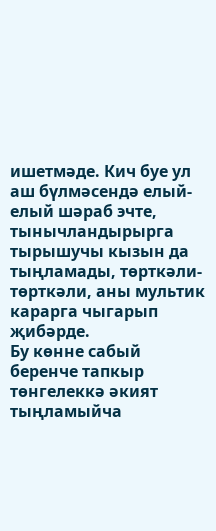ишетмәде. Кич буе ул аш бүлмәсендә елый-елый шәраб эчте, тынычландырырга тырышучы кызын да тыңламады, төрткәли-төрткәли, аны мультик карарга чыгарып җибәрде.
Бу көнне сабый беренче тапкыр төнгелеккә әкият тыңламыйча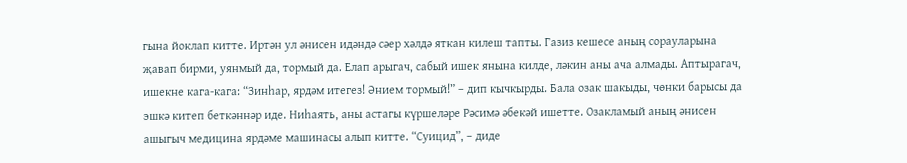гына йоклап китте. Иртән ул әнисен идәндә сәер хәлдә яткан килеш тапты. Газиз кешесе аның сорауларына җавап бирми, уянмый да, тормый да. Елап арыгач, сабый ишек янына килде, ләкин аны ача алмады. Аптырагач, ишекне кага-кага: “Зинһар, ярдәм итегез! Әнием тормый!” – дип кычкырды. Бала озак шакыды, чөнки барысы да эшкә китеп беткәннәр иде. Ниһаять, аны астагы күршеләре Рәсимә әбекәй ишетте. Озакламый аның әнисен ашыгыч медицина ярдәме машинасы алып китте. “Суицид”, – диде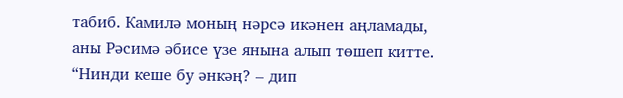табиб. Камилә моның нәрсә икәнен аңламады, аны Рәсимә әбисе үзе янына алып төшеп китте. “Нинди кеше бу әнкәң? – дип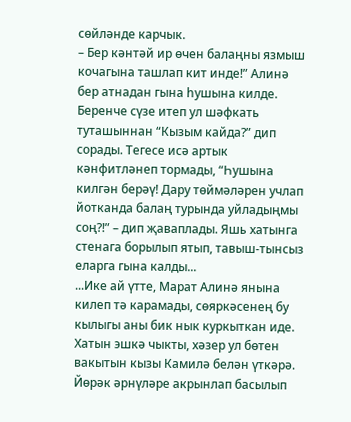сөйләнде карчык.
– Бер кәнтәй ир өчен балаңны язмыш кочагына ташлап кит инде!” Алинә бер атнадан гына һушына килде. Беренче сүзе итеп ул шәфкать туташыннан “Кызым кайда?” дип сорады. Тегесе исә артык кәнфитләнеп тормады, “Һушына килгән берәү! Дару төймәләрен учлап йотканда балаң турында уйладыңмы соң?!” – дип җаваплады. Яшь хатынга стенага борылып ятып, тавыш-тынсыз еларга гына калды...
...Ике ай үтте, Марат Алинә янына килеп тә карамады, сөяркәсенең бу кылыгы аны бик нык куркыткан иде. Хатын эшкә чыкты, хәзер ул бөтен вакытын кызы Камилә белән үткәрә. Йөрәк әрнүләре акрынлап басылып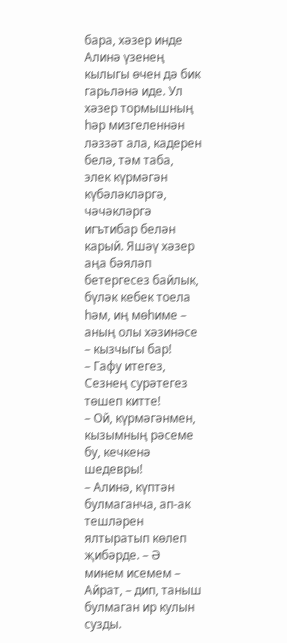бара, хәзер инде Алинә үзенең кылыгы өчен дә бик гарьләнә иде. Ул хәзер тормышның һәр мизгеленнән ләззәт ала, кадерен белә, тәм таба, элек күрмәгән күбәләкләргә, чәчәкләргә игътибар белән карый. Яшәү хәзер аңа бәяләп бетергесез байлык, бүләк кебек тоела һәм, иң мөһиме – аның олы хәзинәсе – кызчыгы бар!
– Гафу итегез, Сезнең сурәтегез төшеп китте!
– Ой, күрмәгәнмен, кызымның рәсеме бу, кечкенә шедевры!
– Алинә, күптән булмаганча, ап-ак тешләрен ялтыратып көлеп җибәрде. – Ә минем исемем – Айрат, – дип, таныш булмаган ир кулын сузды.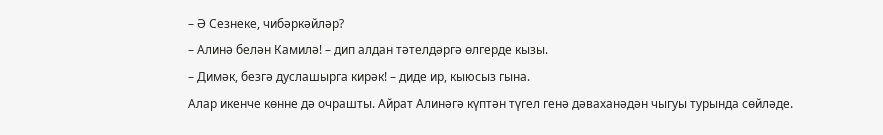– Ә Сезнеке, чибәркәйләр?
– Алинә белән Камилә! – дип алдан тәтелдәргә өлгерде кызы.
– Димәк, безгә дуслашырга кирәк! – диде ир, кыюсыз гына.
Алар икенче көнне дә очрашты. Айрат Алинәгә күптән түгел генә дәваханәдән чыгуы турында сөйләде.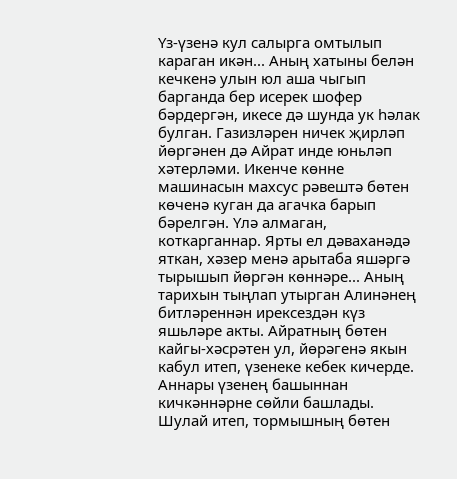Үз-үзенә кул салырга омтылып караган икән... Аның хатыны белән кечкенә улын юл аша чыгып барганда бер исерек шофер бәрдергән, икесе дә шунда ук һәлак булган. Газизләрен ничек җирләп йөргәнен дә Айрат инде юньләп хәтерләми. Икенче көнне машинасын махсус рәвештә бөтен көченә куган да агачка барып бәрелгән. Үлә алмаган, коткарганнар. Ярты ел дәваханәдә яткан, хәзер менә арытаба яшәргә тырышып йөргән көннәре... Аның тарихын тыңлап утырган Алинәнең битләреннән ирексездән күз яшьләре акты. Айратның бөтен кайгы-хәсрәтен ул, йөрәгенә якын кабул итеп, үзенеке кебек кичерде. Аннары үзенең башыннан кичкәннәрне сөйли башлады. Шулай итеп, тормышның бөтен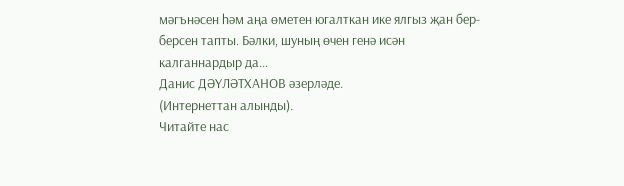мәгънәсен һәм аңа өметен югалткан ике ялгыз җан бер-берсен тапты. Бәлки, шуның өчен генә исән калганнардыр да...
Данис ДӘҮЛӘТХАНОВ әзерләде.
(Интернеттан алынды).
Читайте нас